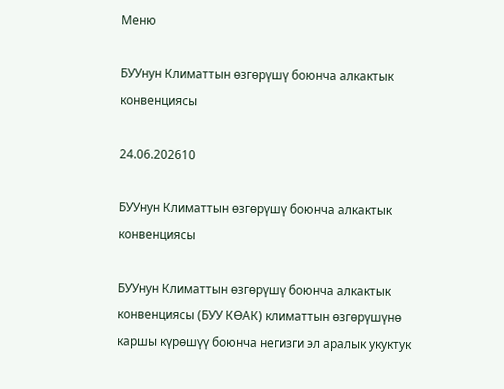Меню

БУУнун Климаттын өзгөрүшү боюнча алкактык конвенциясы

24.06.202610

БУУнун Климаттын өзгөрүшү боюнча алкактык конвенциясы

БУУнун Климаттын өзгөрүшү боюнча алкактык конвенциясы (БУУ КӨАК) климаттын өзгөрүшүнө каршы күрөшүү боюнча негизги эл аралык укуктук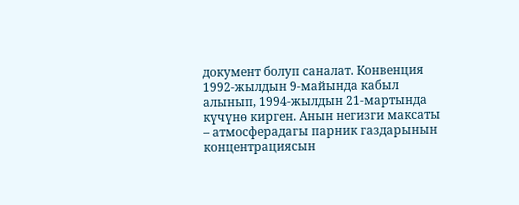документ болуп саналат. Конвенция 1992-жылдын 9-майында кабыл алынып, 1994-жылдын 21-мартында күчүнө кирген. Анын негизги максаты – атмосферадагы парник газдарынын концентрациясын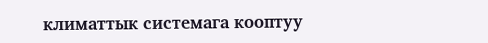климаттык системага кооптуу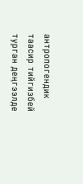антропогендик таасир тийгизбей турган деңгээлде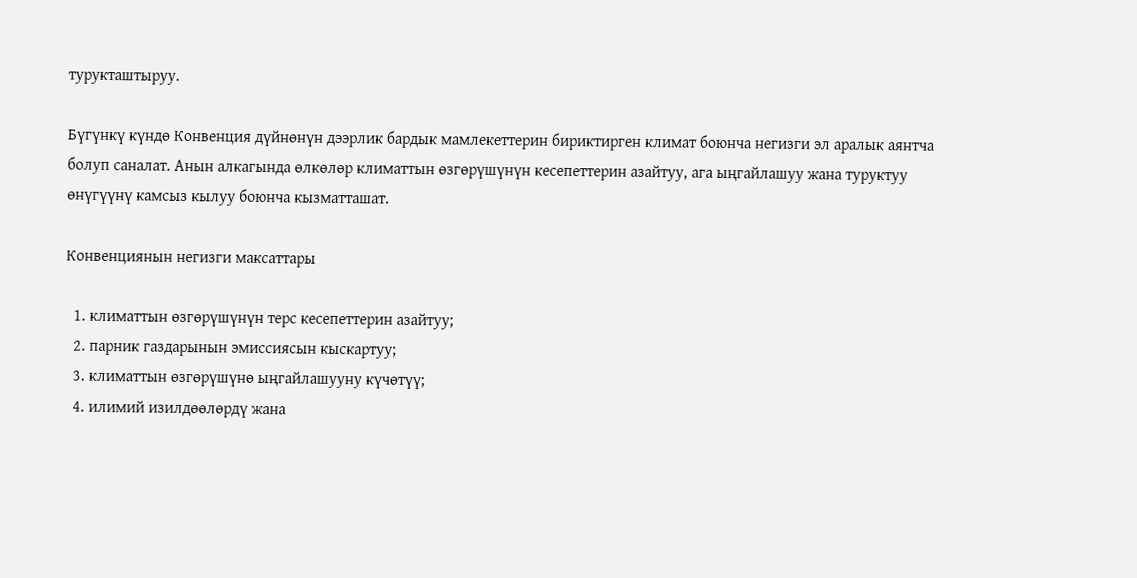турукташтыруу.

Бүгүнкү күндө Конвенция дүйнөнүн дээрлик бардык мамлекеттерин бириктирген климат боюнча негизги эл аралык аянтча болуп саналат. Анын алкагында өлкөлөр климаттын өзгөрүшүнүн кесепеттерин азайтуу, ага ыңгайлашуу жана туруктуу өнүгүүнү камсыз кылуу боюнча кызматташат.

Конвенциянын негизги максаттары

  1. климаттын өзгөрүшүнүн терс кесепеттерин азайтуу;
  2. парник газдарынын эмиссиясын кыскартуу;
  3. климаттын өзгөрүшүнө ыңгайлашууну күчөтүү;
  4. илимий изилдөөлөрдү жана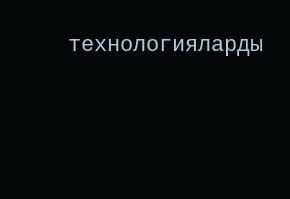технологияларды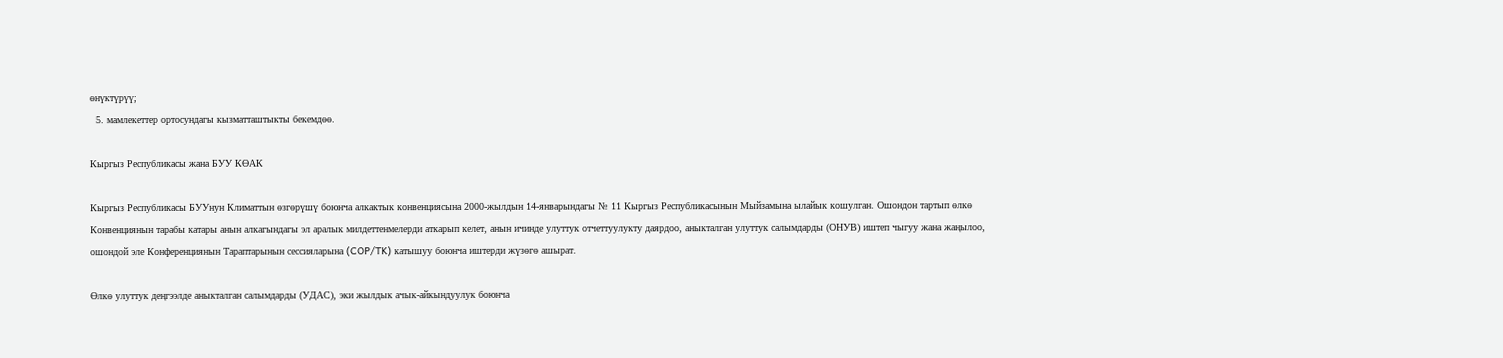өнүктүрүү;
  5. мамлекеттер ортосундагы кызматташтыкты бекемдөө.

Кыргыз Республикасы жана БУУ КӨАК

Кыргыз Республикасы БУУнун Климаттын өзгөрүшү боюнча алкактык конвенциясына 2000-жылдын 14-январындагы № 11 Кыргыз Республикасынын Мыйзамына ылайык кошулган. Ошондон тартып өлкө Конвенциянын тарабы катары анын алкагындагы эл аралык милдеттенмелерди аткарып келет, анын ичинде улуттук отчеттуулукту даярдоо, аныкталган улуттук салымдарды (ОНУВ) иштеп чыгуу жана жаңылоо, ошондой эле Конференциянын Тараптарынын сессияларына (COP/TK) катышуу боюнча иштерди жүзөгө ашырат.

Өлкө улуттук деңгээлде аныкталган салымдарды (УДАС), эки жылдык ачык-айкындуулук боюнча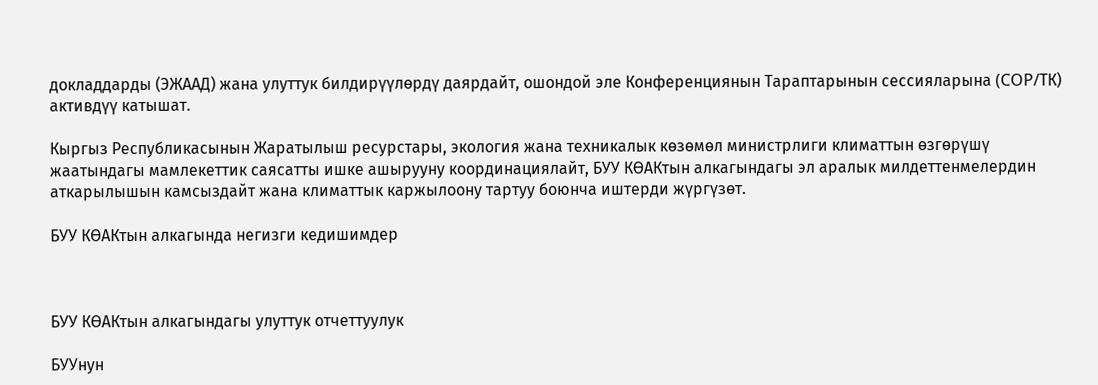докладдарды (ЭЖААД) жана улуттук билдирүүлөрдү даярдайт, ошондой эле Конференциянын Тараптарынын сессияларына (COP/ТК) активдүү катышат.

Кыргыз Республикасынын Жаратылыш ресурстары, экология жана техникалык көзөмөл министрлиги климаттын өзгөрүшү жаатындагы мамлекеттик саясатты ишке ашырууну координациялайт, БУУ КӨАКтын алкагындагы эл аралык милдеттенмелердин аткарылышын камсыздайт жана климаттык каржылоону тартуу боюнча иштерди жүргүзөт.

БУУ КӨАКтын алкагында негизги кедишимдер



БУУ КӨАКтын алкагындагы улуттук отчеттуулук

БУУнун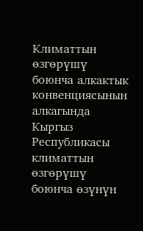Климаттын өзгөрүшү боюнча алкактык конвенциясынын алкагында Кыргыз Республикасы климаттын өзгөрүшү боюнча өзүнүн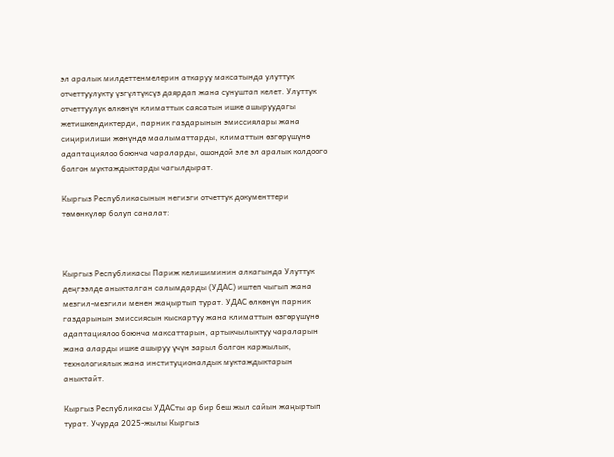эл аралык милдеттенмелерин аткаруу максатында улуттук отчеттуулукту үзгүлтүксүз даярдап жана сунуштап келет. Улуттук отчеттуулук өлкөнүн климаттык саясатын ишке ашыруудагы жетишкендиктерди, парник газдарынын эмиссиялары жана сиңирилиши жөнүндө маалыматтарды, климаттын өзгөрүшүнө адаптациялоо боюнча чараларды, ошондой эле эл аралык колдоого болгон муктаждыктарды чагылдырат.

Кыргыз Республикасынын негизги отчеттук документтери төмөнкүлөр болуп саналат:



Кыргыз Республикасы Париж келишиминин алкагында Улуттук деңгээлде аныкталган салымдарды (УДАС) иштеп чыгып жана мезгил-мезгили менен жаңыртып турат. УДАС өлкөнүн парник газдарынын эмиссиясын кыскартуу жана климаттын өзгөрүшүнө адаптациялоо боюнча максаттарын, артыкчылыктуу чараларын жана аларды ишке ашыруу үчүн зарыл болгон каржылык, технологиялык жана институционалдык муктаждыктарын аныктайт.

Кыргыз Республикасы УДАСты ар бир беш жыл сайын жаңыртып турат. Учурда 2025-жылы Кыргыз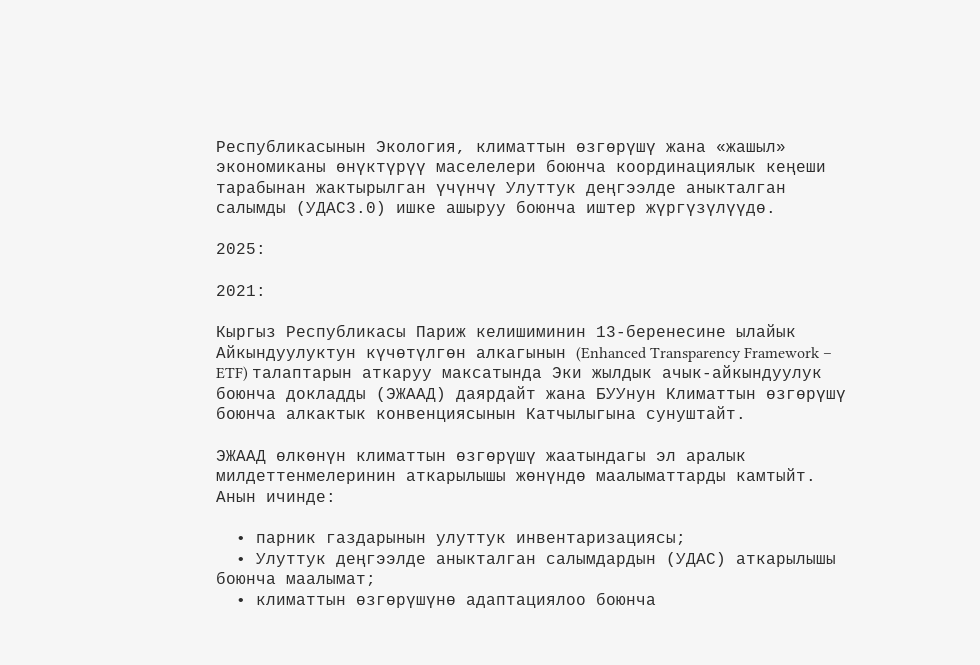Республикасынын Экология, климаттын өзгөрүшү жана «жашыл» экономиканы өнүктүрүү маселелери боюнча координациялык кеңеши тарабынан жактырылган үчүнчү Улуттук деңгээлде аныкталган салымды (УДАС3.0) ишке ашыруу боюнча иштер жүргүзүлүүдө.

2025:

2021:

Кыргыз Республикасы Париж келишиминин 13-беренесине ылайык Айкындуулуктун күчөтүлгөн алкагынын (Enhanced Transparency Framework – ETF) талаптарын аткаруу максатында Эки жылдык ачык-айкындуулук боюнча докладды (ЭЖААД) даярдайт жана БУУнун Климаттын өзгөрүшү боюнча алкактык конвенциясынын Катчылыгына сунуштайт.

ЭЖААД өлкөнүн климаттын өзгөрүшү жаатындагы эл аралык милдеттенмелеринин аткарылышы жөнүндө маалыматтарды камтыйт. Анын ичинде:

  • парник газдарынын улуттук инвентаризациясы;
  • Улуттук деңгээлде аныкталган салымдардын (УДАС) аткарылышы боюнча маалымат;
  • климаттын өзгөрүшүнө адаптациялоо боюнча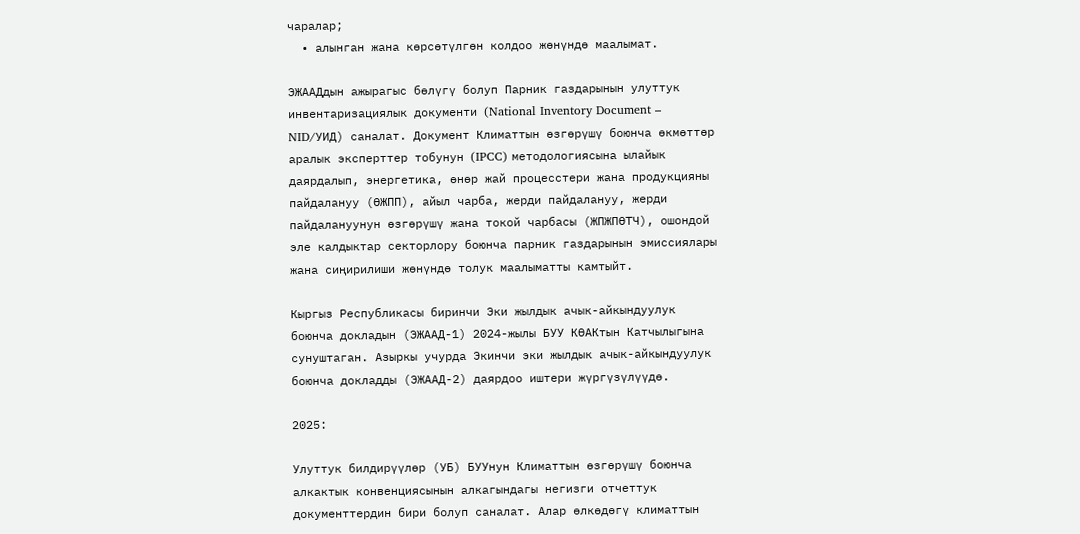чаралар;
  • алынган жана көрсөтүлгөн колдоо жөнүндө маалымат.

ЭЖААДдын ажырагыс бөлүгү болуп Парник газдарынын улуттук инвентаризациялык документи (National Inventory Document – NID/УИД) саналат. Документ Климаттын өзгөрүшү боюнча өкмөттөр аралык эксперттер тобунун (IPCC) методологиясына ылайык даярдалып, энергетика, өнөр жай процесстери жана продукцияны пайдалануу (ӨЖПП), айыл чарба, жерди пайдалануу, жерди пайдалануунун өзгөрүшү жана токой чарбасы (ЖПЖПӨТЧ), ошондой эле калдыктар секторлору боюнча парник газдарынын эмиссиялары жана сиңирилиши жөнүндө толук маалыматты камтыйт.

Кыргыз Республикасы биринчи Эки жылдык ачык-айкындуулук боюнча докладын (ЭЖААД-1) 2024-жылы БУУ КӨАКтын Катчылыгына сунуштаган. Азыркы учурда Экинчи эки жылдык ачык-айкындуулук боюнча докладды (ЭЖААД-2) даярдоо иштери жүргүзүлүүдө.

2025:

Улуттук билдирүүлөр (УБ) БУУнун Климаттын өзгөрүшү боюнча алкактык конвенциясынын алкагындагы негизги отчеттук документтердин бири болуп саналат. Алар өлкөдөгү климаттын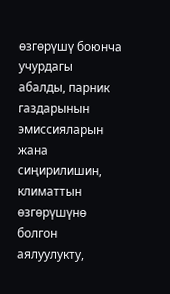өзгөрүшү боюнча учурдагы абалды, парник газдарынын эмиссияларын жана сиңирилишин, климаттын өзгөрүшүнө болгон аялуулукту,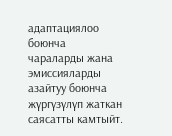адаптациялоо боюнча чараларды жана эмиссияларды азайтуу боюнча жүргүзүлүп жаткан саясатты камтыйт.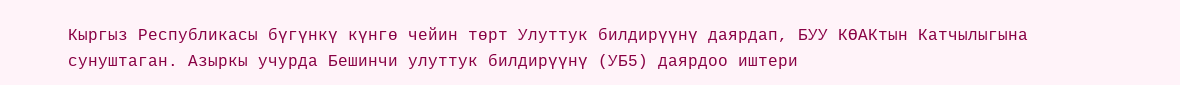Кыргыз Республикасы бүгүнкү күнгө чейин төрт Улуттук билдирүүнү даярдап, БУУ КӨАКтын Катчылыгына сунуштаган. Азыркы учурда Бешинчи улуттук билдирүүнү (УБ5) даярдоо иштери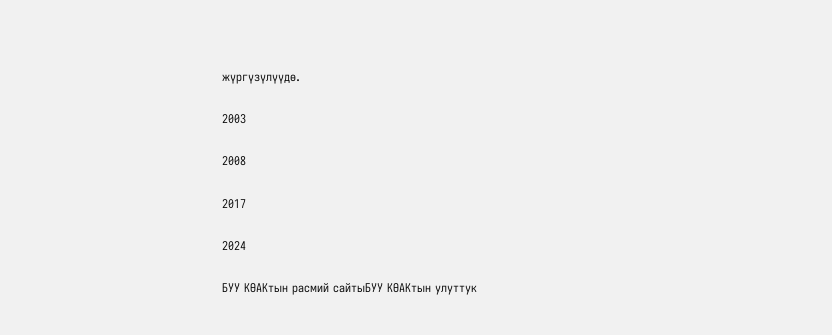жүргүзүлүүдө.

2003

2008

2017

2024

БУУ КӨАКтын расмий сайтыБУУ КӨАКтын улуттук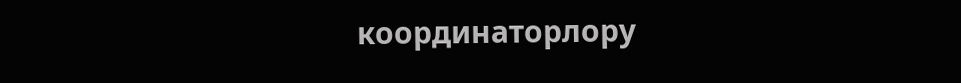координаторлору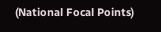(National Focal Points)